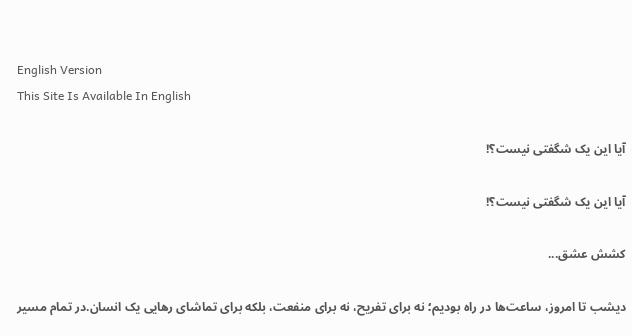English Version
This Site Is Available In English

آیا این یک شگفتی نیست؟!

آیا این یک شگفتی نیست؟!

کشش عشق...

دیشب تا امروز، ساعت‌ها در راه بودیم؛ نه برای تفریح، نه برای منفعت، بلکه برای تماشای رهایی یک انسان.در تمام مسیر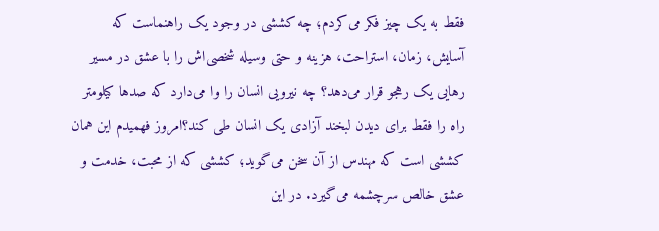فقط به یک چیز فکر می‌کردم؛ چه کششی در وجود یک راهنماست که آسایش، زمان، استراحت، هزینه و حتی وسیله شخصی‌اش را با عشق در مسیر رهایی یک رهجو قرار می‌دهد؟ چه نیرویی انسان را وا‌ می‌دارد که صدها کیلومتر راه را فقط برای دیدن لبخند آزادی یک انسان طی کند؟امروز فهمیدم این همان کششی است که مهندس از آن سخن می‌گوید؛ کششی که از محبت، خدمت و عشق خالص سرچشمه می‌گیرد. در این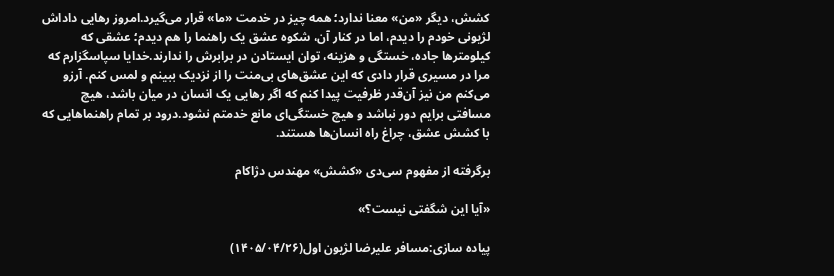کشش، دیگر «من» معنا ندارد؛ همه چیز در خدمت «ما» قرار می‌گیرد.امروز رهایی داداش لژیونی خودم را دیدم، اما در کنار آن، شکوه عشق یک راهنما را هم دیدم؛ عشقی که کیلومترها جاده، خستگی و هزینه، توان ایستادن در برابرش را ندارند.خدایا سپاسگزارم که مرا در مسیری قرار دادی که این عشق‌های بی‌منت را از نزدیک ببینم و لمس کنم. آرزو می‌کنم من نیز آن‌قدر ظرفیت پیدا کنم که اگر رهایی یک انسان در میان باشد، هیچ مسافتی برایم دور نباشد و هیچ خستگی‌ای مانع خدمتم نشود.درود بر تمام راهنماهایی که با کشش عشق، چراغ راه انسان‌ها هستند.

برگرفته از مفهوم سی‌دی «کشش» مهندس دژاکام

«آیا این شگفتی نیست؟»

پیاده سازی:مسافر علیرضا لژیون اول(۱۴۰۵/۰۴/۲۶)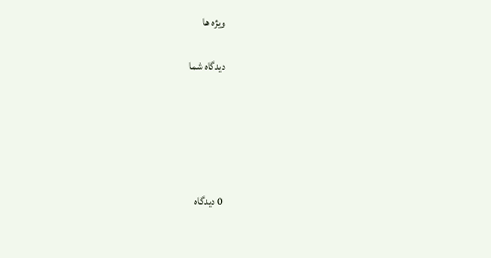ویژه ها

دیدگاه شما





0 دیدگاه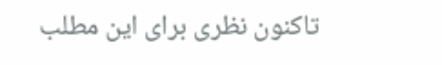تاکنون نظری برای این مطلب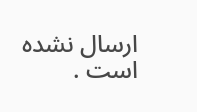ارسال نشده است .